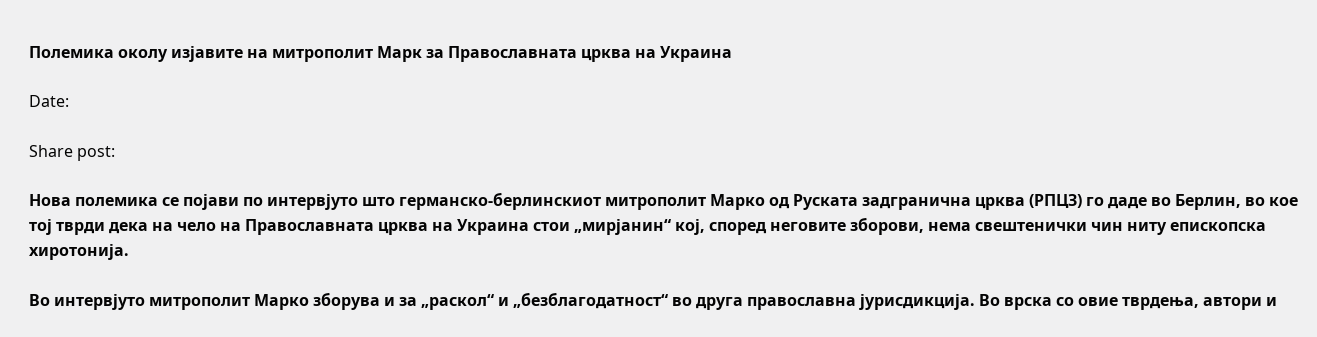Полемика околу изјавите на митрополит Марк за Православната црква на Украина

Date:

Share post:

Нова полемика се појави по интервјуто што германско-берлинскиот митрополит Маркo од Руската задгранична црква (РПЦЗ) го даде во Берлин, во кое тој тврди дека на чело на Православната црква на Украина стои „мирјанин“ кој, според неговите зборови, нема свештенички чин ниту епископска хиротонија.

Во интервјуто митрополит Маркo зборува и за „раскол“ и „безблагодатност“ во друга православна јурисдикција. Во врска со овие тврдења, автори и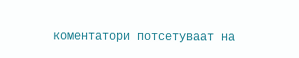коментатори потсетуваат на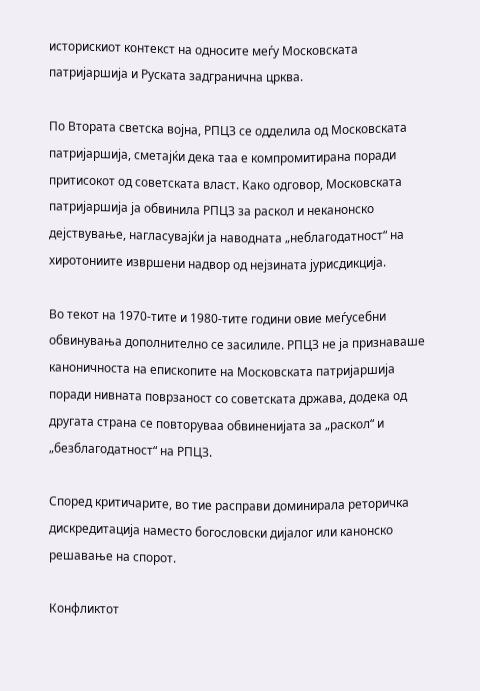историскиот контекст на односите меѓу Московската патријаршија и Руската задгранична црква.

По Втората светска војна, РПЦЗ се одделила од Московската патријаршија, сметајќи дека таа е компромитирана поради притисокот од советската власт. Како одговор, Московската патријаршија ја обвинила РПЦЗ за раскол и неканонско дејствување, нагласувајќи ја наводната „неблагодатност“ на хиротониите извршени надвор од нејзината јурисдикција.

Во текот на 1970-тите и 1980-тите години овие меѓусебни обвинувања дополнително се засилиле. РПЦЗ не ја признаваше каноничноста на епископите на Московската патријаршија поради нивната поврзаност со советската држава, додека од другата страна се повторуваа обвиненијата за „раскол“ и „безблагодатност“ на РПЦЗ.

Според критичарите, во тие расправи доминирала реторичка дискредитација наместо богословски дијалог или канонско решавање на спорот.

Конфликтот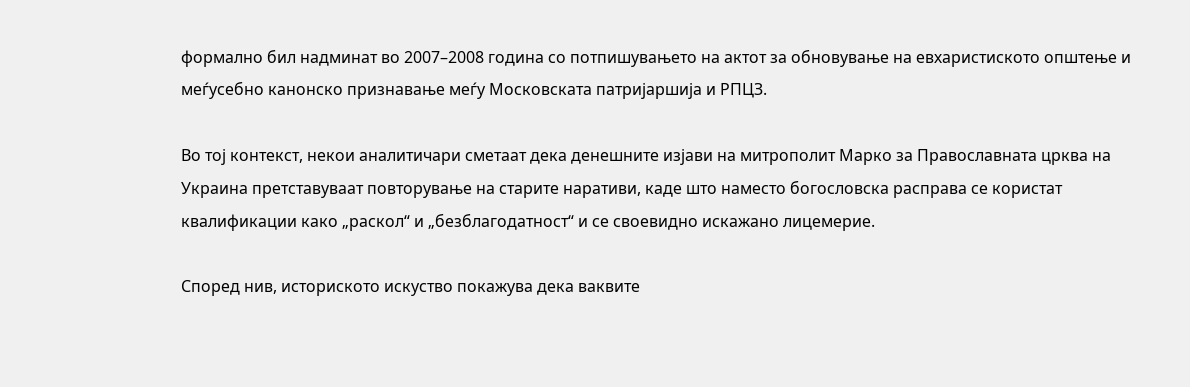формално бил надминат во 2007–2008 година со потпишувањето на актот за обновување на евхаристиското општење и меѓусебно канонско признавање меѓу Московската патријаршија и РПЦЗ.

Во тој контекст, некои аналитичари сметаат дека денешните изјави на митрополит Маркo за Православната црква на Украина претставуваат повторување на старите наративи, каде што наместо богословска расправа се користат квалификации како „раскол“ и „безблагодатност“ и се своевидно искажано лицемерие.

Според нив, историското искуство покажува дека ваквите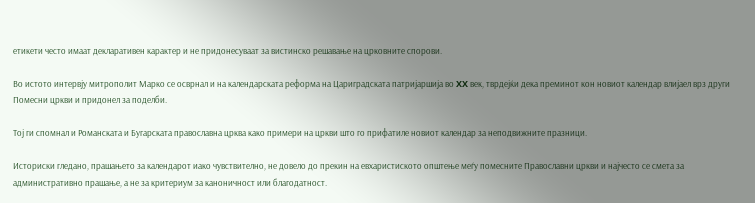етикети често имаат декларативен карактер и не придонесуваат за вистинско решавање на црковните спорови.

Во истото интервју митрополит Маркo се осврнал и на календарската реформа на Цариградската патријаршија во XX век, тврдејќи дека преминот кон новиот календар влијаел врз други Помесни цркви и придонел за поделби.

Тој ги спомнал и Романската и Бугарската православна црква како примери на цркви што го прифатиле новиот календар за неподвижните празници.

Историски гледано, прашањето за календарот иако чувствително, не довело до прекин на евхаристиското општење меѓу помесните Православни цркви и најчесто се смета за административно прашање, а не за критериум за каноничност или благодатност.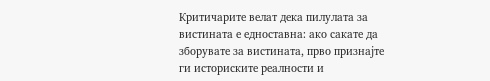Критичарите велат дека пилулата за вистината е едноставна: ако сакате да зборувате за вистината, прво признајте ги историските реалности и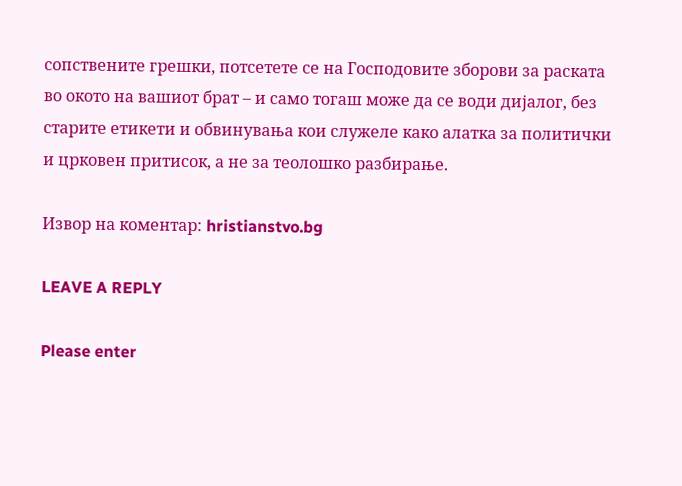сопствените грешки, потсетете се на Господовите зборови за раската во окото на вашиот брат – и само тогаш може да се води дијалог, без старите етикети и обвинувања кои служеле како алатка за политички и црковен притисок, а не за теолошко разбирање.

Извор на коментар: hristianstvo.bg

LEAVE A REPLY

Please enter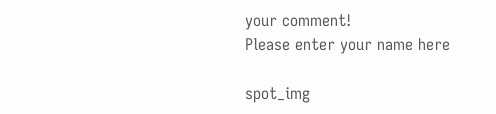your comment!
Please enter your name here

spot_img